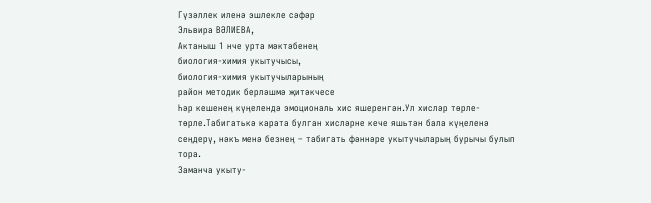Гүзәллек иленә эшлекле сәфәр
Эльвира ВӘЛИЕВА,
Актаныш 1 нче урта мәктәбенең
биология-химия укытучысы,
биология-химия укытучыларының
район методик берләшмә җитәкчесе
Һәр кешенең күңелендә эмоциональ хис яшеренгән.Ул хисләр төрле-төрле.Табигатькә карата булган хисләрне кече яшьтән бала күңеленә сеңдерү, нәкъ менә безнең – табигать фәннәре укытучыларың бурычы булып тора.
Заманча укыту-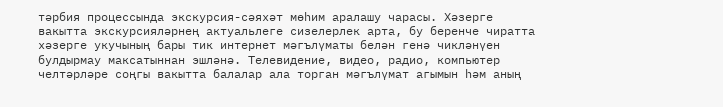тәрбия процессында экскурсия-сәяхәт мөhим аралашу чарасы. Хәзерге вакытта экскурсияләрнең актуальлеге сизелерлек арта, бу беренче чиратта хәзерге укучының бары тик интернет мәгълүматы белән генә чикләнүен булдырмау максатыннан эшләнә. Телевидение, видео, радио, компьютер челтәрләре соңгы вакытта балалар ала торган мәгълүмат агымын һәм аның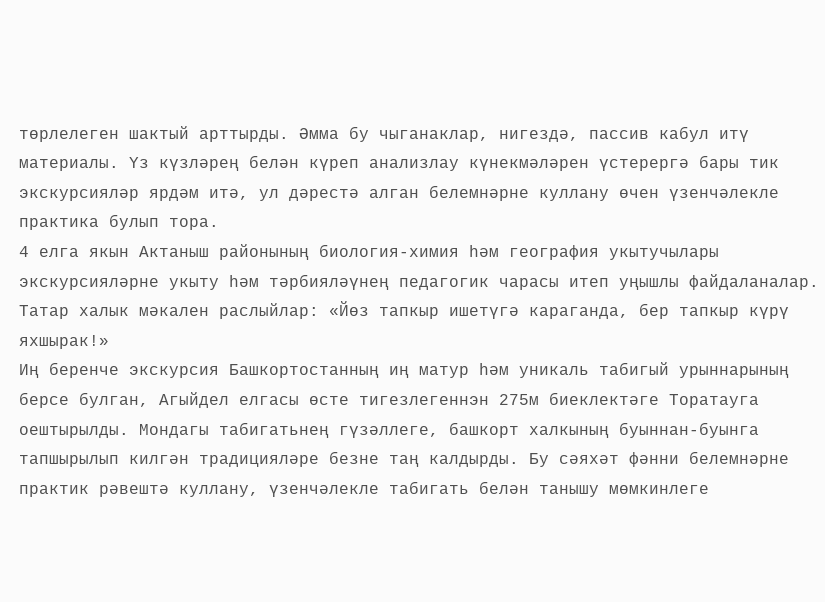төрлелеген шактый арттырды. Әмма бу чыганаклар, нигездә, пассив кабул итү материалы. Үз күзләрең белән күреп анализлау күнекмәләрен үстерергә бары тик экскурсияләр ярдәм итә, ул дәрестә алган белемнәрне куллану өчен үзенчәлекле практика булып тора.
4 елга якын Актаныш районының биология-химия hәм география укытучылары экскурсияләрне укыту һәм тәрбияләүнең педагогик чарасы итеп уңышлы файдаланалар. Татар халык мәкален раслыйлар: «Йөз тапкыр ишетүгә караганда, бер тапкыр күрү яхшырак!»
Иң беренче экскурсия Башкортостанның иң матур һәм уникаль табигый урыннарының берсе булган, Агыйдел елгасы өсте тигезлегеннэн 275м биеклектәге Торатауга оештырылды. Мондагы табигатьнең гүзәллеге, башкорт халкының буыннан-буынга тапшырылып килгән традицияләре безне таң калдырды. Бу сәяхәт фәнни белемнәрне практик рәвештә куллану, үзенчәлекле табигать белән танышу мөмкинлеге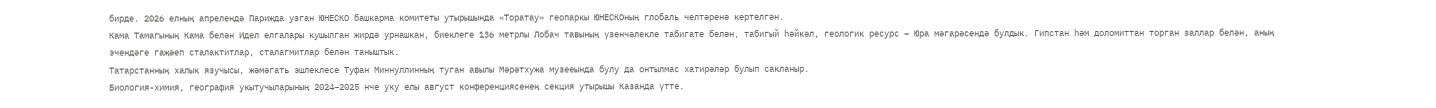бирде. 2026 елның апрелендә Парижда узган ЮНЕСКО башкарма комитеты утырышында «Торатау» геопаркы ЮНЕСКОның глобаль челтәренә кертелгән.
Кама Тамагының Кама белән Идел елгалары кушылган жирдә урнашкан, биеклеге 136 метрлы Лобач тавының үзенчәлекле табигате белән, табигый hәйкәл, геологик ресурс – Юра мәгарәсендә булдык. Гипстан hәм доломиттан торган заллар белән, аның эчендәге гаҗәеп сталактитлар, сталагмитлар белән таныштык.
Татарстанның халык язучысы, жәмәгать эшлеклесе Туфан Миннуллинның туган авылы Мәрәтхужа музееында булу да онтылмас хатирәләр булып сакланыр.
Биология-химия, география укытучыларының 2024–2025 нче уку елы август конференциясенең секция утырышы Казанда үтте.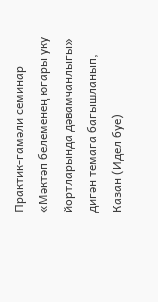Практик-гамәли семинар «Мәктәп белеменең югары уку йортларында дәвамчанлыгы» дигән темага багышланып, Казан (Идел буе)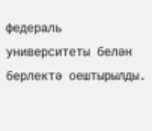федераль университеты белән берлектә оештырылды.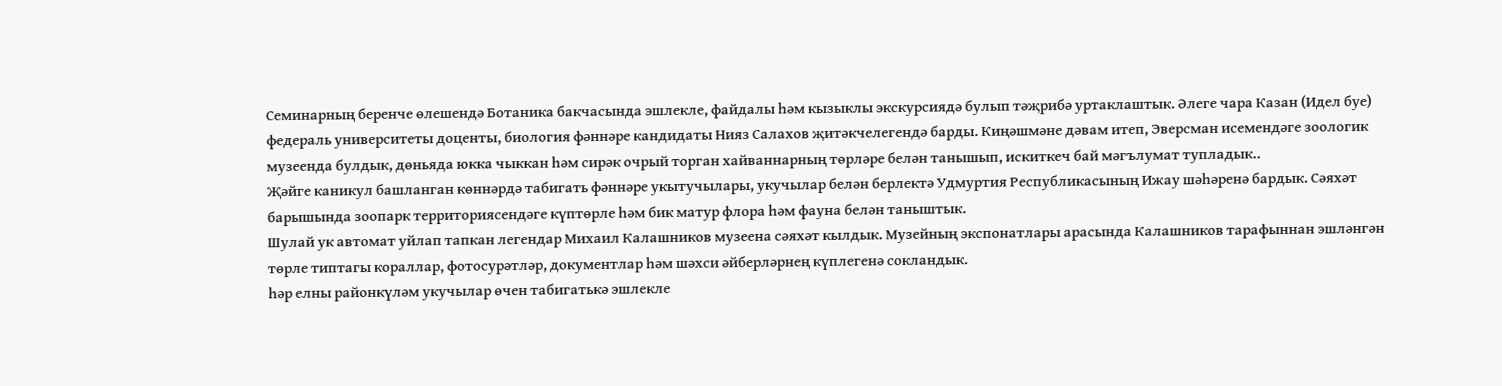Семинарның беренче өлешендә Ботаника бакчасында эшлекле, файдалы һәм кызыклы экскурсиядә булып тәҗрибә уртаклаштык. Әлеге чара Казан (Идел буе) федераль университеты доценты, биология фәннәре кандидаты Нияз Салахов җитәкчелегендә барды. Киңәшмәне дәвам итеп, Эверсман исемендәге зоологик музеенда булдык, дөньяда юкка чыккан һәм сирәк очрый торган хайваннарның төрләре белән танышып, искиткеч бай мәгълумат тупладык..
Җәйге каникул башланган көннәрдә табигать фәннәре укытучылары, укучылар белән берлектә Удмуртия Республикасының Ижау шәһәренә бардык. Сәяхәт барышында зоопарк территориясендәге күптөрле һәм бик матур флора hәм фауна белән таныштык.
Шулай ук автомат уйлап тапкан легендар Михаил Калашников музеена сәяхәт кылдык. Музейның экспонатлары арасында Калашников тарафыннан эшләнгән төрле типтагы кораллар, фотосурәтләр, документлар һәм шәхси әйберләрнең күплегенә сокландык.
һәр елны районкүләм укучылар өчен табигатькә эшлекле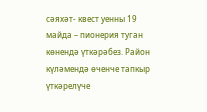сәяхәт- квест уенны 19 майда – пионерия туган көнендә үткәрәбез. Район күләмендә өченче тапкыр үткәрелүче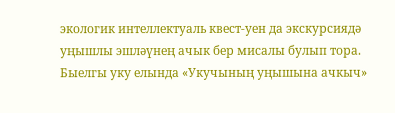экологик интеллектуаль квест-уен да экскурсиядә уңышлы эшләүнең ачык бер мисалы булып тора. Быелгы уку елында «Укучының уңышына ачкыч»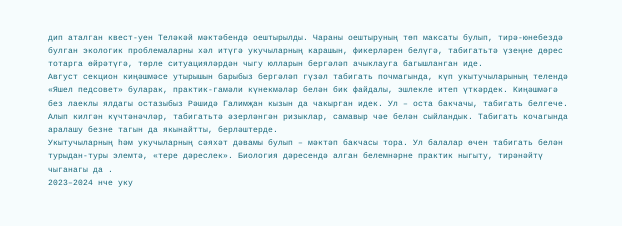дип аталган квест-уен Теләкәй мәктәбендә оештырылды. Чараны оештыруның төп максаты булып, тирә-юнебездә булган экологик проблемаларны хәл итүгә укучыларның карашын, фикерләрен белүгә, табигатьтә үзеңне дөрес тотарга өйрәтүгә, төрле ситуацияләрдән чыгу юлларын бергәләп ачыклауга багышланган иде.
Август секцион киңәшмәсе утырышын барыбыз бергәләп гүзәл табигать почмагында, күп укытучыларының телендә «Яшел педсовет» буларак, практик-гамәли күнекмәләр белән бик файдалы, эшлекле итеп үткәрдек. Киңәшмәгә без лаеклы ялдагы остазыбыз Рәшидә Галимҗан кызын да чакырган идек. Ул – оста бакчачы, табигать белгече. Алып килгән күчтәнәчләр, табигатьтә әзерләнгән ризыклар, самавыр чәе белән сыйландык. Табигать кочагында аралашу безне тагын да якынайтты, берләштерде.
Укытучыларның hәм укучыларның сәяхәт дәвамы булып – мәктәп бакчасы тора. Ул балалар өчен табигать белән турыдан-туры элемтә, «тере дәреслек». Биология дәресендә алган белемнәрне практик ныгыту, тирәнәйтү чыганагы да .
2023–2024 нче уку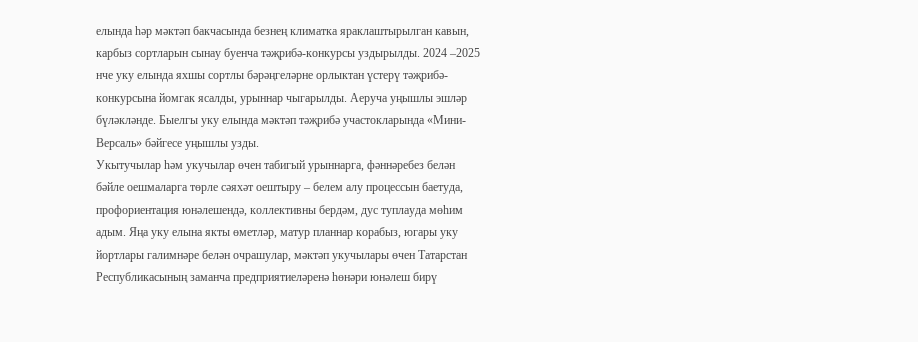елында һәр мәктәп бакчасында безнең климатка яраклаштырылган кавын, карбыз сортларын сынау буенча тәҗрибә-конкурсы уздырылды. 2024 –2025 нче уку елында яхшы сортлы бәрәңгеләрне орлыктан үстерү тәҗрибә-конкурсына йомгак ясалды, урыннар чыгарылды. Аеруча уңышлы эшләр бүләкләнде. Быелгы уку елында мәктәп тәҗрибә участокларында «Мини-Версаль» бәйгесе уңышлы узды.
Укытучылар hәм укучылар өчен табигый урыннарга, фәннәребез белән бәйле оешмаларга төрле сәяхәт оештыру – белем алу процессын баетуда, профориентация юнәлешендә, коллективны бердәм, дус туплауда мөһим адым. Яңа уку елына якты өметләр, матур планнар корабыз, югары уку йортлары галимнәре белән очрашулар, мәктәп укучылары өчен Татарстан Республикасының заманча предприятиеләренә һөнәри юнәлеш бирү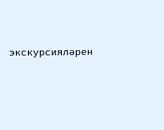экскурсияләрен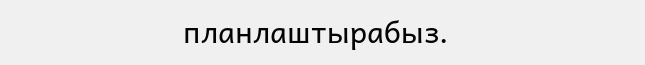планлаштырабыз.